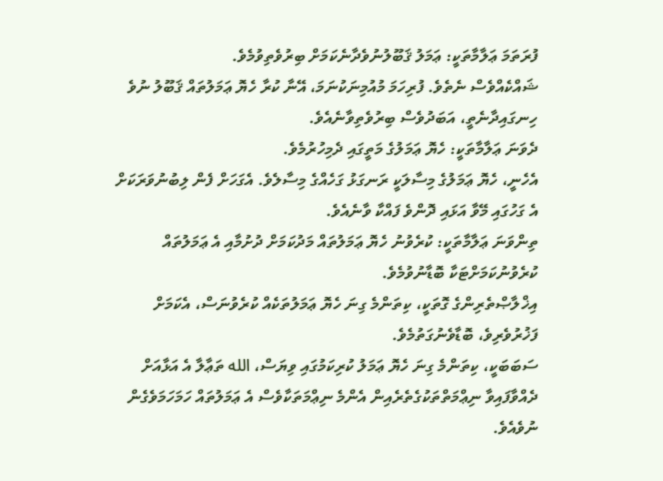ފުރަތަމަ ޢަލާމާތަކީ: ޢަމަލު ޤަބޫލުނުވެދާނެކަމަށް ބިރުވެތިވުމެވެ.
ޝައްކެއްވެސް ނެތެވެ. ފުރިހަމަ މުއުމިނަކުނަމަ، އޭނާ ކުރާ ހެޔޮ ޢަމަލުތައް ޤަބޫލު ނުވެ ހިނގައިދާނެތީ، އަބަދުވެސް ބިރުވެތިވާނެއެވެ.
ދެވަނަ ޢަލާމާތަކީ: ހެޔޮ ޢަމަލުގެ މަތީގައި ދެމިހުރުމެވެ.
އެހެނީ، ހެޔޮ ޢަމަލުގެ މިސާލަކީ ރަނގަޅު ގަހެއްގެ މިސާލެވެ. އެގަހަށް ފެން ލިބުނުވަރަކަށް އެ ގަހުގައި މޭވާ އަޅައި ދޮންވެ ފައްކާ ވާނެއެވެ.
ތިންވަނަ ޢަލާމާތަކީ: ކުރެވުނު ހެޔޮ ޢަމަލުތައް މަދުކަމަށް ދުށުމާއި އެ ޢަމަލުތައް ކުރެވުނުކަމަށްޓަކާ ބޮޑާނުވުމެވެ.
އިޚްލާޞްތެރިންގެ ގޮތަކީ، ކިތަންމެ ގިނަ ހެޔޮ ޢަމަލުތަކެއް ކުރެވުނަސް، އެކަމަށް ފަޚުރުވެރިވެ، ބޮޑާވެނުގަތުމެވެ.
ސަބަބަކީ، ކިތަންމެ ގިނަ ހެޔޮ ޢަމަލު ކުރިކަމުގައި ވިޔަސް، الله ތަޢާލާ އެ އަޅާއަށް ދެއްވާފައިވާ ނިޢްމަތްތަކުގެތެރެއިން އެންމެ ނިޢްމަތަކާވެސް އެ ޢަމަލުތައް ހަމަހަމަވެގެން ނުވެއެވެ.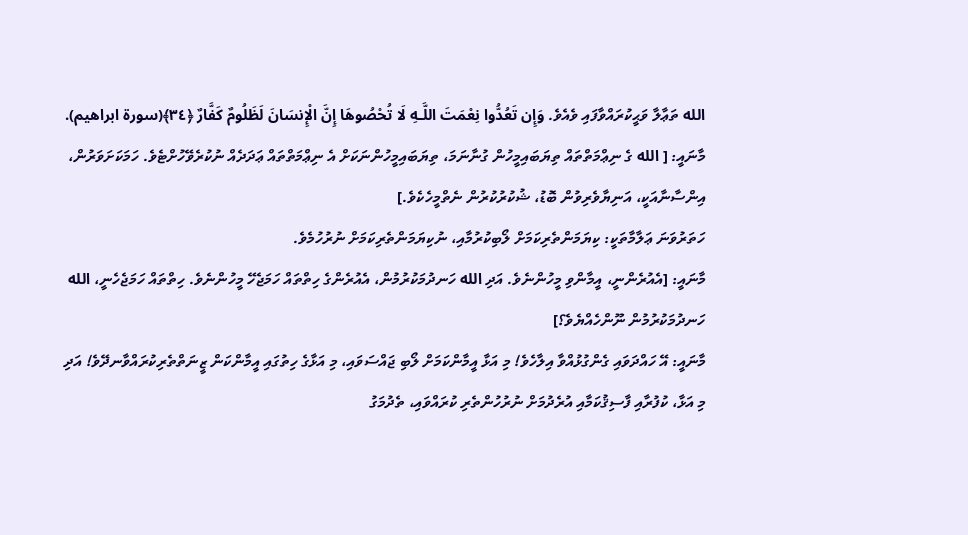الله ތަޢާލާ ވަޙީކުރައްވާފައި ވެއެވެ. وَإِن تَعُدُّوا نِعْمَتَ اللَّـهِ لَا تُحْصُوهَا إِنَّ الْإِنسَانَ لَظَلُومٌ كَفَّارٌ ﴿٣٤﴾(سورة ابراهيم).
މާނައީ: [ الله ގެ ނިޢްމަތްތައް ތިޔަބައިމީހުން ގުނާނަމަ، ތިޔަބައިމީހުންނަކަށް އެ ނިޢްމަތްތައް ޢަދަދެއް ނުކުރެވޭހުށްޓެވެ. ހަމަކަށަވަރުން، އިންސާނާއަކީ، އަނިޔާވެރިވުން ބޮޑު، ޝުކުރުކުރުން ނެތްމީހެކެވެ.]
ހަތަރުވަނަ ޢަލާމާތަކީ: ކިޔަމަންތެރިކަމަށް ލޯބިކުރުމާއި، ނުކިޔަމަންތެރިކަމަށް ނުރުހުމެވެ.
މާނައީ: [އެއުރެންނީ، އީމާންވި މީހުންނެވެ. އަދި الله ހަނދުމަކުރުމުން، އެއުރެންގެ ހިތްތައް ހަމަޖެހޭ މީހުންނެވެ. ހިތްތައް ހަމަޖެހެނީ، الله ހަނދުމަކުރުމުން ނޫންހެއްޔެވެ؟]
މާނައީ: އޭ ހައްދަވައި ގެންގުޅުއްވާ އިލާހެވެ! މި އަޅާ އީމާންކަމަށް ލޯބި ޖައްސަވައި، މި އަޅާގެ ހިތުގައި އީމާންކަން ޒީނަތްތެރިކުރައްވާނދޭވެ! އަދި މި އަޅާ، ކުފުރާއި ފާސިޤުކަމާއި އުރެދުމަށް ނުރުހުންތެރި ކުރައްވައި، ތެދުމަގު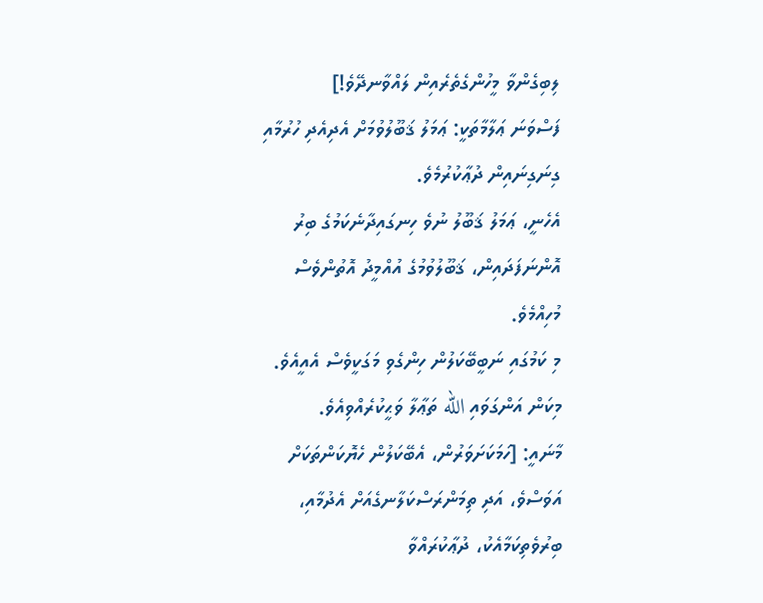ލިބިގެންވާ މީހުންގެތެރެއިން ލައްވާނދޭވެ!]
ފަސްވަނަ ޢަލާމާތަކީ: ޢަމަލު ޤަބޫލުވުމަށް އެދިއެދި ހުރުމާއި ގިނަގިނައިން ދުޢާކުރުމެވެ.
އެހެނީ، ޢަމަލު ޤަބޫލު ނުވެ ހިނގައިދާނެކަމުގެ ބިރު އޮންނަފަދައިން، ޤަބޫލުވުމުގެ އުއްމީދު އޮތުންވެސް މުހިއްމެވެ.
މި ކަމުގައި ނަބީބޭކަލުން ހިންގެވި މަގަކީވެސް އެއީއެވެ. މިކަން އަންގަވައި الله ތަޢާލާ ވަޙީކުރެއްވިއެވެ.
މާނައީ: [ހަމަކަށަވަރުން، އެބޭކަލުން ހެޔޮކަންތަކަށް އަވަސްވެ، އަދި ތިމަންރަސްކަލާނގެއަށް އެދުމާއި، ބިރުވެތިކަމާއެކު، ދުޢާކުރައްވާ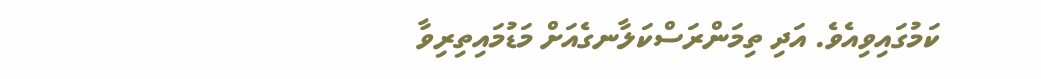ކަމުގައިވިއެވެ. އަދި ތިމަންރަސްކަލާނގެއަށް މަޑުމައިތިރިވާ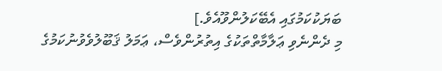ބަޔަކުކަމުގައި އެބޭކަލުންވޫއެވެ.]
މި ދެންނެވި ޢަލާމާތްތަކުގެ އިތުރުންވެސް، ޢަމަލު ޤަބޫލުވެވުނުކަމުގެ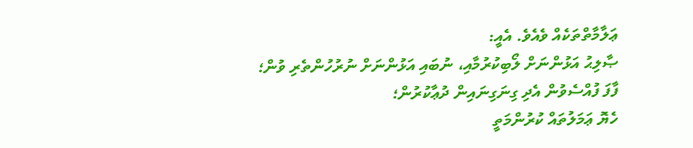ޢަލާމާތްތަކެއް ވެއެވެ. އެއީ:
ޞާލިޙު އަޅުންނަށް ލޯބިކުރުމާއި، ނުބައި އަޅުންނަށް ނުރުހުންތެރި ވުން؛
ފާފަ ފުއްސެވުން އެދި ގިނަގިނައިން ދުޢާކުރުން؛
ހެޔޮ ޢަމަލުތައް ކުރުންމަތީ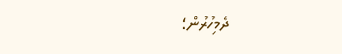ދެމިހުރުން؛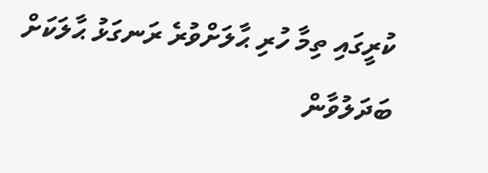ކުރީގައި ތިމާ ހުރި ޙާލަށްވުރެ ރަނގަޅު ޙާލަކަށް ބަދަލުވާން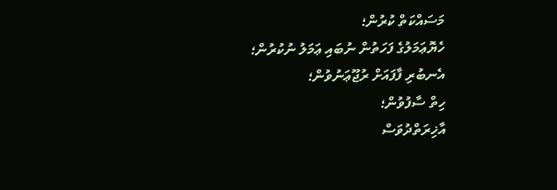މަސައްކަތް ކުރުން؛
ހެޔޮޢަމަލުގެ ފަހަތުން ނުބައި ޢަމަލު ނުކުރުން؛
އެނބުރި ފާފައަށް ރުޖޫޢަނުވުން؛
ހިތް ސާފުވުން؛
އާޚިރަތްދުވަސް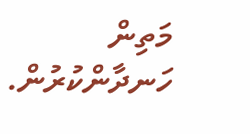މަތިން ހަނދާންކުރުން.